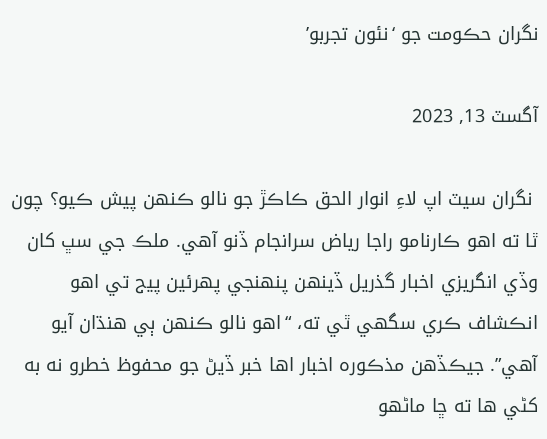نگران حڪومت جو ‘نئون تجربو’

آگسٽ 13, 2023

 نگران سيٽ اپ لاءِ انوار الحق ڪاڪڙ جو نالو ڪنهن پيش ڪيو؟ چون ٿا ته اهو ڪارنامو راجا رياض سرانجام ڏنو آهي. ملڪ جي سڀ کان وڏي انگريزي اخبار گذريل ڏينهن پنهنجي پهرئين پيج تي اهو انڪشاف ڪري سگهي ٿي ته، “اهو نالو ڪنهن ٻي هنڌان آيو آهي”. جيڪڏهن مذڪوره اخبار اها خبر ڏيڻ جو محفوظ خطرو نه به کڻي ها ته ڇا ماڻهو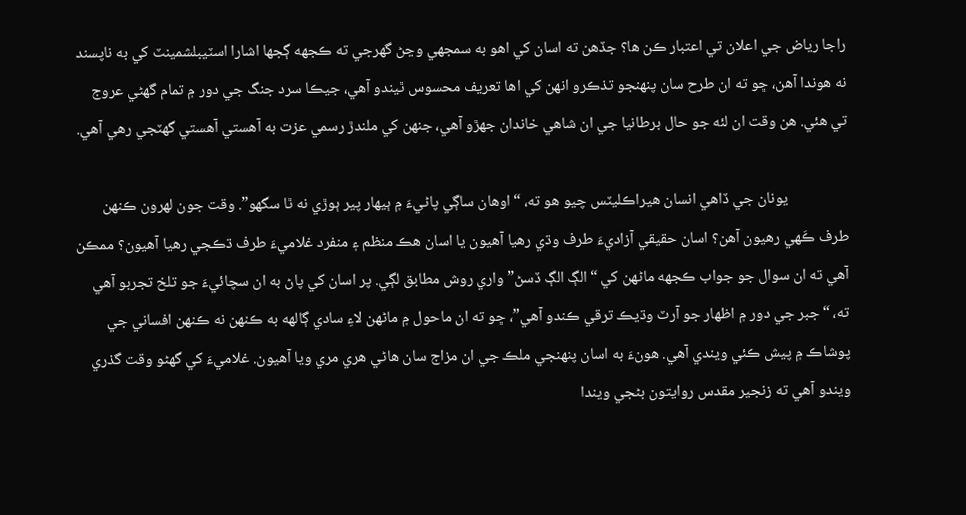راجا رياض جي اعلان تي اعتبار ڪن ها؟ جڏهن ته اسان کي اهو به سمجهي وڃڻ گهرجي ته ڪجهه ڳجها اشارا اسٽيبلشمينٽ کي به ناپسند نه هوندا آهن، ڇو ته ان طرح سان پنهنجو تذڪرو انهن کي اها تعريف محسوس ٿيندو آهي، جيڪا سرد جنگ جي دور ۾ تمام گهڻي عروج تي هئي. هن وقت ان لئه جو حال برطانيا جي ان شاهي خاندان جهڙو آهي، جنهن کي ملندڙ رسمي عزت به آهستي آهستي گهٽجي رهي آهي.

                 يونان جي ڏاهي انسان هيراڪليٽس چيو هو ته، “اوهان ساڳي پاڻيءَ ۾ ٻيهار پير ٻوڙي نه ٿا سگهو”. وقت جون لهرون ڪنهن طرف ڪَهي رهيون آهن؟ اسان حقيقي آزاديءَ طرف وڌي رهيا آهيون يا اسان هڪ منظم ۽ منفرد غلاميءَ طرف ڌڪجي رهيا آهيون؟ ممڪن آهي ته ان سوال جو جواب ڪجهه ماڻهن کي “الڳ الڳ ڏسڻ” واري روش مطابق لڳي. پر اسان کي پاڻ به ان سچائيءَ جو تلخ تجربو آهي ته، “جبر جي دور ۾ اظهار جو آرٽ وڌيڪ ترقي ڪندو آهي”، ڇو ته ان ماحول ۾ ماڻهن لاءِ سادي ڳالهه به ڪنهن نه ڪنهن افساني جي پوشاڪ ۾ پيش ڪئي ويندي آهي. هونءَ به اسان پنهنجي ملڪ جي ان مزاج سان هاڻي هري مري ويا آهيون. غلاميءَ کي گهڻو وقت گذري ويندو آهي ته زنجير مقدس روايتون بڻجي ويندا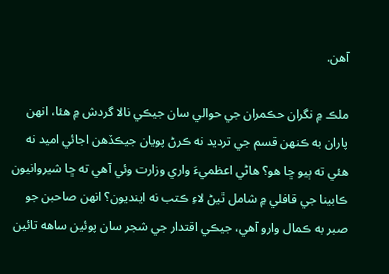آهن.

ملڪ ۾ نگران حڪمران جي حوالي سان جيڪي نالا گردش ۾ هئا، انهن پاران به ڪنهن قسم جي ترديد نه ڪرڻ پويان جيڪڏهن اجائي اميد نه هئي ته ٻيو ڇا هو؟ هاڻي اعظميءَ واري وزارت وئي آهي ته ڇا شيروانيون ڪابينا جي قافلي ۾ شامل ٿيڻ لاءِ ڪتب نه اينديون؟ انهن صاحبن جو صبر به ڪمال وارو آهي، جيڪي اقتدار جي شجر سان پوئين ساهه تائين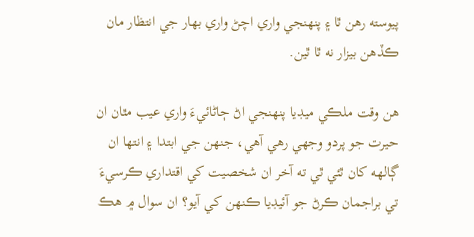پيوسته رهن ٿا ۽ پنهنجي واري اچڻ واري بهار جي انتظار مان ڪڏهن بيزار نه ٿا ٿين.

هن وقت ملڪي ميڊيا پنهنجي اڻ ڄاڻائيءَ واري عيب مٿان ان حيرت جو پردو وجهي رهي آهي، جنهن جي ابتدا ۽ انتها ان ڳالهه کان ٿئي ٿي ته آخر ان شخصيت کي اقتداري ڪرسيءَ تي براجمان ڪرڻ جو آئيڊيا ڪنهن کي آيو؟ ان سوال ۾ هڪ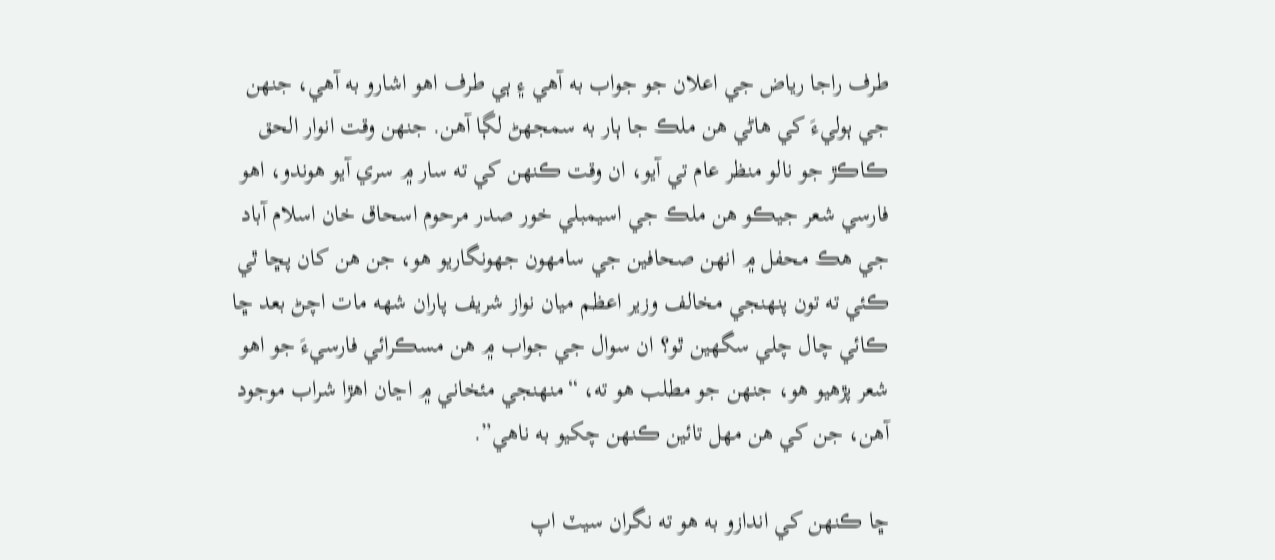طرف راجا رياض جي اعلان جو جواب به آهي ۽ ٻي طرف اهو اشارو به آهي، جنهن جي ٻوليءَ کي هاڻي هن ملڪ جا ٻار به سمجهڻ لڳا آهن. جنهن وقت انوار الحق ڪاڪڙ جو نالو منظر عام تي آيو، ان وقت ڪنهن کي ته سار ۾ سري آيو هوندو، اهو فارسي شعر جيڪو هن ملڪ جي اسيمبلي خور صدر مرحوم اسحاق خان اسلام آباد جي هڪ محفل ۾ انهن صحافين جي سامهون جهونگاريو هو، جن هن کان پڇا ٿي ڪئي ته تون پنهنجي مخالف وزير اعظم ميان نواز شريف پاران شهه مات اچڻ بعد ڇا ڪائي چال چلي سگهين ٿو؟ ان سوال جي جواب ۾ هن مسڪرائي فارسيءَ جو اهو شعر پڙهيو هو، جنهن جو مطلب هو ته، “منهنجي مئخاني ۾ اڃان اهڙا شراب موجود آهن، جن کي هن مهل تائين ڪنهن چکيو به ناهي”.

ڇا ڪنهن کي اندازو به هو ته نگران سيٽ اپ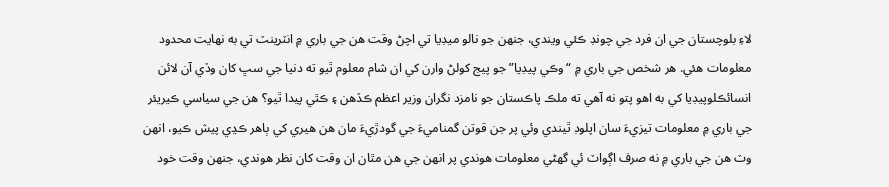لاءِ بلوچستان جي ان فرد جي چونڊ ڪئي ويندي، جنهن جو نالو ميڊيا تي اچڻ وقت هن جي باري ۾ انٽرينٽ تي به نهايت محدود معلومات هئي. هر شخص جي باري ۾ “وڪي پيڊيا” جو پيج کولڻ وارن کي ان شام معلوم ٿيو ته دنيا جي سڀ کان وڏي آن لائن انسائڪلوپيڊيا کي به اهو پتو نه آهي ته ملڪ پاڪستان جو نامزد نگران وزير اعظم ڪڏهن ۽ ڪٿي پيدا ٿيو؟ هن جي سياسي ڪيريئر جي باري ۾ معلومات تيزيءَ سان اپلوڊ ٿيندي وئي پر جن قوتن گمناميءَ جي گودڙيءَ مان هن هيري کي ٻاهر ڪڍي پيش ڪيو، انهن وٽ هن جي باري ۾ نه صرف اڳواٽ ئي گهڻي معلومات هوندي پر انهن جي هن مٿان ان وقت کان نظر هوندي، جنهن وقت خود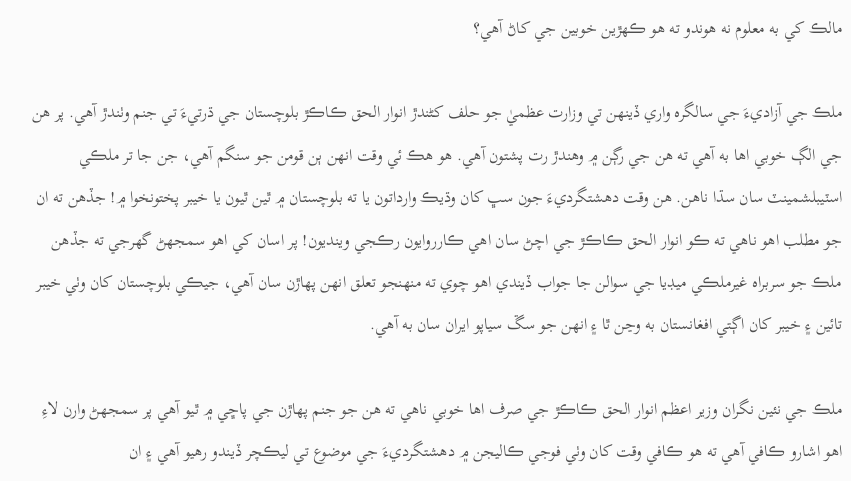مالڪ کي به معلوم نه هوندو ته هو ڪهڙين خوبين جي کاڻ آهي؟

ملڪ جي آزاديءَ جي سالگره واري ڏينهن تي وزارت عظميٰ جو حلف کڻندڙ انوار الحق ڪاڪڙ بلوچستان جي ڌرتيءَ تي جنم وٺندڙ آهي. پر هن جي الڳ خوبي اها به آهي ته هن جي رڳن ۾ وهندڙ رت پشتون آهي. هو هڪ ئي وقت انهن ٻن قومن جو سنگم آهي، جن جا تر ملڪي اسٽيبلشمينٽ سان سڌا ناهن. هن وقت دهشتگرديءَ جون سڀ کان وڌيڪ وارداتون يا ته بلوچستان ۾ ٿين ٿيون يا خيبر پختونخوا ۾! جڏهن ته ان جو مطلب اهو ناهي ته ڪو انوار الحق ڪاڪڙ جي اچڻ سان اهي ڪارروايون رڪجي وينديون! پر اسان کي اهو سمجهڻ گهرجي ته جڏهن ملڪ جو سربراه غيرملڪي ميڊيا جي سوالن جا جواب ڏيندي اهو چوي ته منهنجو تعلق انهن پهاڙن سان آهي، جيڪي بلوچستان کان وٺي خيبر تائين ۽ خيبر کان اڳتي افغانستان به وڃن ٿا ۽ انهن جو سڱ سياپو ايران سان به آهي.

ملڪ جي نئين نگران وزير اعظم انوار الحق ڪاڪڙ جي صرف اها خوبي ناهي ته هن جو جنم پهاڙن جي پاڇي ۾ ٿيو آهي پر سمجهڻ وارن لاءِ اهو اشارو ڪافي آهي ته هو ڪافي وقت کان وٺي فوجي ڪاليجن ۾ دهشتگرديءَ جي موضوع تي ليڪچر ڏيندو رهيو آهي ۽ ان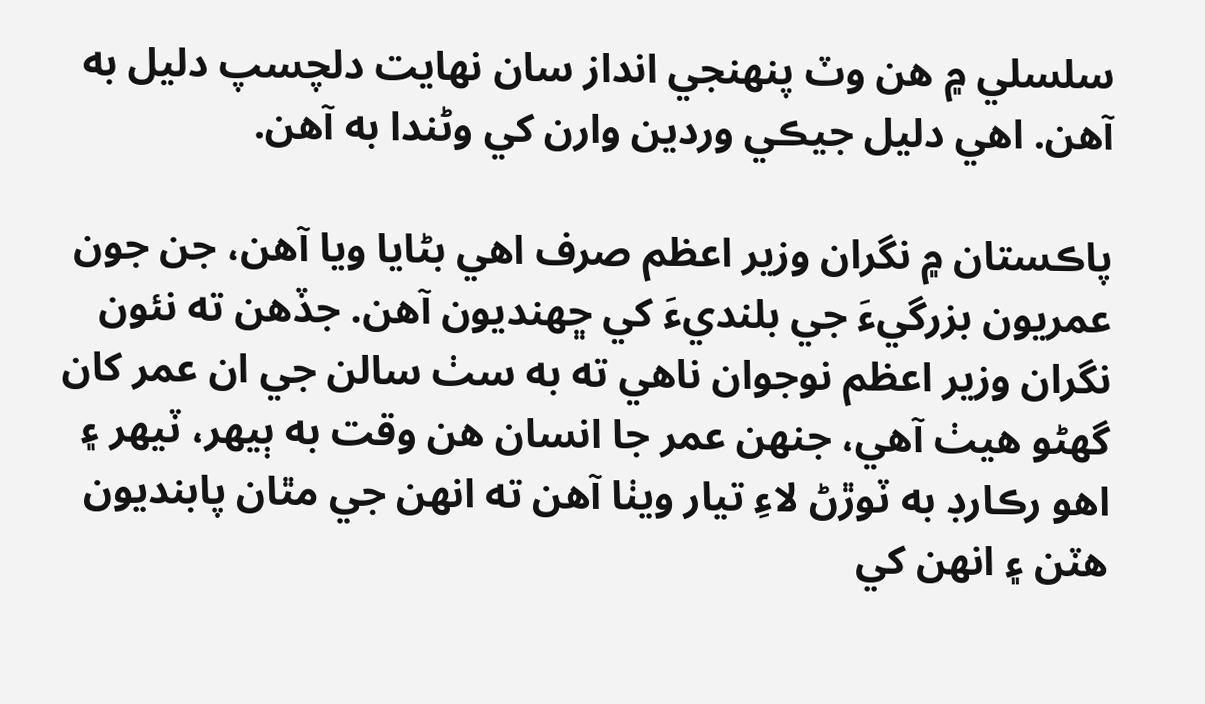سلسلي ۾ هن وٽ پنهنجي انداز سان نهايت دلچسپ دليل به آهن. اهي دليل جيڪي وردين وارن کي وڻندا به آهن.

پاڪستان ۾ نگران وزير اعظم صرف اهي بڻايا ويا آهن، جن جون عمريون بزرگيءَ جي بلنديءَ کي ڇهنديون آهن. جڏهن ته نئون نگران وزير اعظم نوجوان ناهي ته به سٺ سالن جي ان عمر کان گهڻو هيٺ آهي، جنهن عمر جا انسان هن وقت به ٻيهر، ٽيهر ۽ اهو رڪارڊ به ٽوڙڻ لاءِ تيار ويٺا آهن ته انهن جي مٿان پابنديون هٽن ۽ انهن کي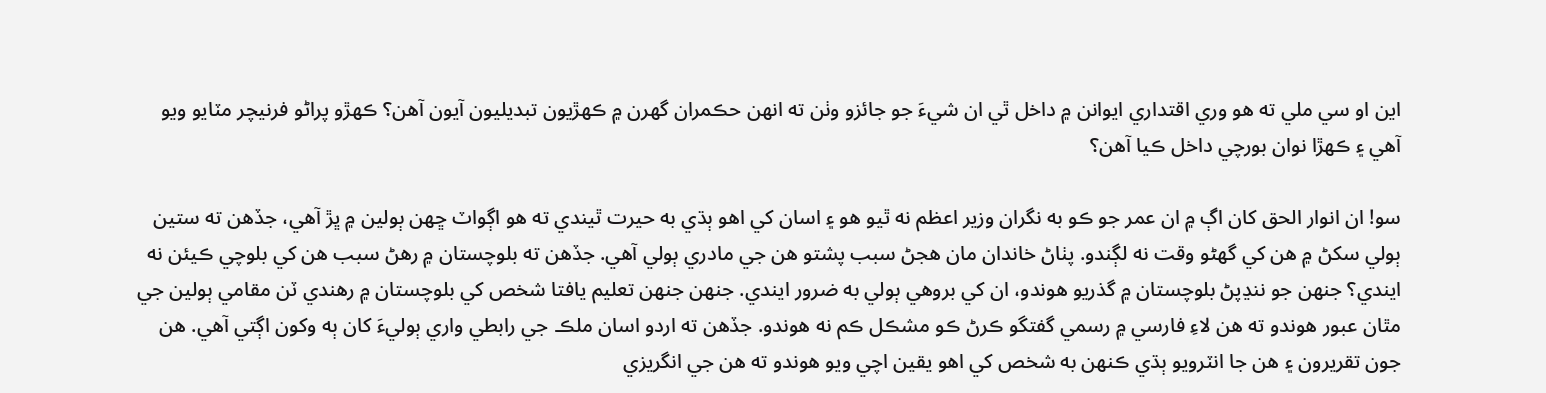اين او سي ملي ته هو وري اقتداري ايوانن ۾ داخل ٿي ان شيءَ جو جائزو وٺن ته انهن حڪمران گهرن ۾ ڪهڙيون تبديليون آيون آهن؟ ڪهڙو پراڻو فرنيچر مٽايو ويو آهي ۽ ڪهڙا نوان بورچي داخل ڪيا آهن؟

سو! ان انوار الحق کان اڳ ۾ ان عمر جو ڪو به نگران وزير اعظم نه ٿيو هو ۽ اسان کي اهو ٻڌي به حيرت ٿيندي ته هو اڳواٽ ڇهن ٻولين ۾ ڀڙ آهي، جڏهن ته ستين ٻولي سکڻ ۾ هن کي گهڻو وقت نه لڳندو. پٺاڻ خاندان مان هجڻ سبب پشتو هن جي مادري ٻولي آهي. جڏهن ته بلوچستان ۾ رهڻ سبب هن کي بلوچي ڪيئن نه ايندي؟ جنهن جو ننڍپڻ بلوچستان ۾ گذريو هوندو، ان کي بروهي ٻولي به ضرور ايندي. جنهن جنهن تعليم يافتا شخص کي بلوچستان ۾ رهندي ٽن مقامي ٻولين جي مٿان عبور هوندو ته هن لاءِ فارسي ۾ رسمي گفتگو ڪرڻ ڪو مشڪل ڪم نه هوندو. جڏهن ته اردو اسان ملڪ جي رابطي واري ٻوليءَ کان ٻه وکون اڳتي آهي. هن جون تقريرون ۽ هن جا انٽرويو ٻڌي ڪنهن به شخص کي اهو يقين اچي ويو هوندو ته هن جي انگريزي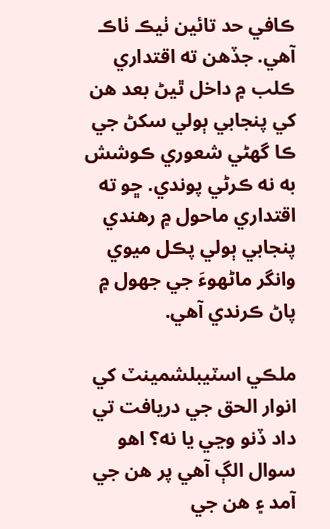ڪافي حد تائين ٺيڪ ٺاڪ آهي. جڏهن ته اقتداري ڪلب ۾ داخل ٿيڻ بعد هن کي پنجابي ٻولي سکڻ جي ڪا گهڻي شعوري ڪوشش به نه ڪرڻي پوندي. ڇو ته اقتداري ماحول ۾ رهندي پنجابي ٻولي پڪل ميوي وانگر ماڻهوءَ جي جهول ۾ پاڻ ڪرندي آهي.

ملڪي اسٽيبلشمينٽ کي انوار الحق جي دريافت تي داد ڏنو وڃي يا نه؟ اهو سوال الڳ آهي پر هن جي آمد ۽ هن جي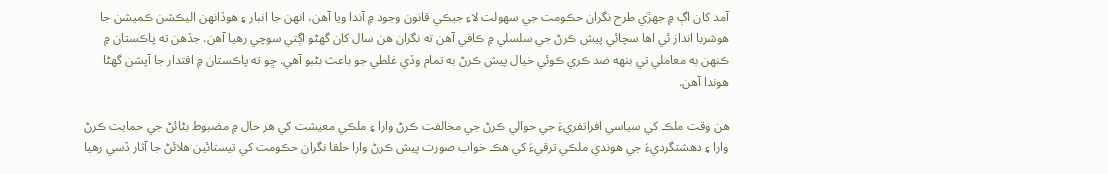آمد کان اڳ ۾ جهڙي طرح نگران حڪومت جي سهولت لاءِ جيڪي قانون وجود ۾ آندا ويا آهن، انهن جا انبار ۽ هوڏانهن اليڪشن ڪميشن جا هوشربا انداز ئي اها سچائي پيش ڪرڻ جي سلسلي ۾ ڪافي آهن ته نگران هن سال کان گهڻو اڳتي سوچي رهيا آهن. جڏهن ته پاڪستان ۾ ڪنهن به معاملي تي بنهه ضد ڪري ڪوئي خيال پيش ڪرڻ به تمام وڏي غلطي جو باعث بڻبو آهي. ڇو ته پاڪستان ۾ اقتدار جا آپشن گهڻا هوندا آهن.

هن وقت ملڪ کي سياسي افراتفريءَ جي حوالي ڪرڻ جي مخالفت ڪرڻ وارا ۽ ملڪي معيشت کي هر حال ۾ مضبوط بڻائڻ جي حمايت ڪرڻ وارا ۽ دهشتگرديءَ جي هوندي ملڪي ترقيءَ کي هڪ خواب صورت پيش ڪرڻ وارا حلقا نگران حڪومت کي تيستائين هلائڻ جا آثار ڏسي رهيا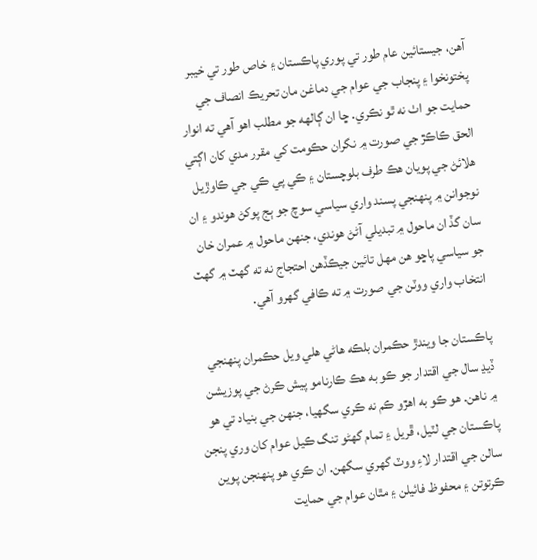آهن، جيستائين عام طور تي پوري پاڪستان ۽ خاص طور تي خيبر پختونخوا ۽ پنجاب جي عوام جي دماغن مان تحريڪ انصاف جي حمايت جو اٺ نه ٿو نڪري. ڇا ان ڳالهه جو مطلب اهو آهي ته انوار الحق ڪاڪڙ جي صورت ۾ نگران حڪومت کي مقرر مدي کان اڳتي هلائڻ جي پويان هڪ طرف بلوچستان ۽ ڪي پي ڪي جي ڪاوڙيل نوجوانن ۾ پنهنجي پسند واري سياسي سوچ جو ٻج پوکڻ هوندو ۽ ان سان گڏ ان ماحول ۾ تبديلي آڻڻ هوندي، جنهن ماحول ۾ عمران خان جو سياسي پاڇو هن مهل تائين جيڪڏهن احتجاج نه ته گهٽ ۾ گهٽ انتخاب واري ووٽن جي صورت ۾ ته ڪافي گهرو آهي.

پاڪستان جا ويندڙ حڪمران بلڪه هاڻي هلي ويل حڪمران پنهنجي ڏيڍ سال جي اقتدار جو ڪو به هڪ ڪارنامو پيش ڪرڻ جي پوزيشن ۾ ناهن. هو ڪو به اهڙو ڪم نه ڪري سگهيا، جنهن جي بنياد تي هو پاڪستان جي لٽيل، ڦريل ۽ تمام گهڻو تنگ ڪيل عوام کان وري پنجن سالن جي اقتدار لاءِ ووٽ گهري سگهن. ان ڪري هو پنهنجن پوين ڪرتوتن ۽ محفوظ فائيلن ۽ مٿان عوام جي حمايت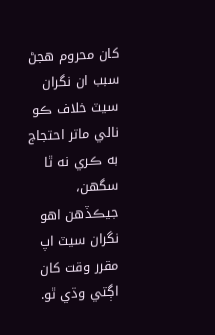کان محروم هجڻ سبب ان نگران سيٽ خلاف ڪو نالي ماتر احتجاج به ڪري نه ٿا سگهن، جيڪڏهن اهو نگران سيٽ اپ مقرر وقت کان اڳتي وڌي ٿو.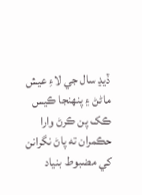ڏيڍ سال جي لاءِ عيش ماڻڻ ۽ پنهنجا ڪيس ڪک پن ڪرڻ وارا حڪمران ته پاڻ نگرانن کي مضبوط بنياد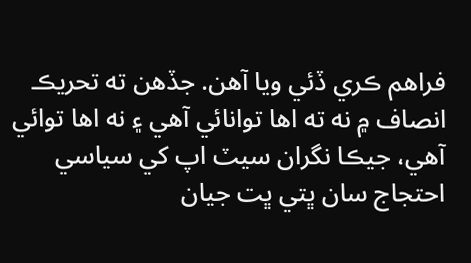فراهم ڪري ڏئي ويا آهن. جڏهن ته تحريڪ انصاف ۾ نه ته اها توانائي آهي ۽ نه اها توائي آهي، جيڪا نگران سيٽ اپ کي سياسي احتجاج سان ڀتي ڀت جيان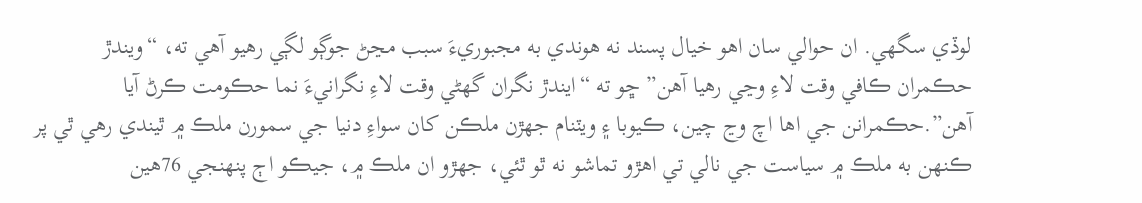لوڏي سگهي. ان حوالي سان اهو خيال پسند نه هوندي به مجبوريءَ سبب مڃڻ جوڳو لڳي رهيو آهي ته، “ويندڙ حڪمران ڪافي وقت لاءِ وڃي رهيا آهن” ڇو ته “ايندڙ نگران گهڻي وقت لاءِ نگرانيءَ نما حڪومت ڪرڻ آيا آهن”.حڪمرانن جي اها اچ وڃ چين، ڪيوبا ۽ ويٽنام جهڙن ملڪن کان سواءِ دنيا جي سمورن ملڪ ۾ ٿيندي رهي ٿي پر ڪنهن به ملڪ ۾ سياست جي نالي تي اهڙو تماشو نه ٿو ٿئي، جهڙو ان ملڪ ۾، جيڪو اڄ پنهنجي 76هين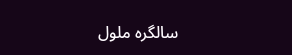سالگره ملول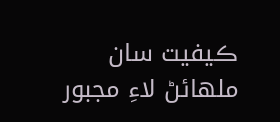ڪيفيت سان ملهائڻ لاءِ مجبور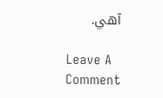آهي.

Leave A Comment